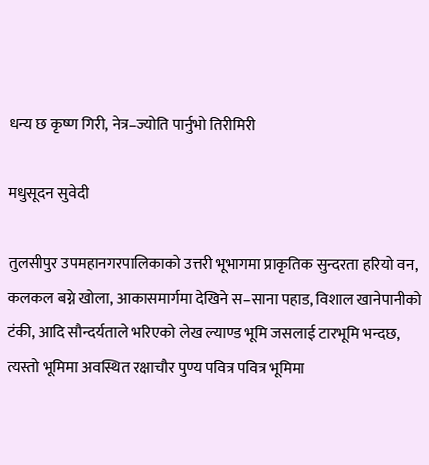धन्य छ कृष्ण गिरी, नेत्र–ज्योति पार्नुभो तिरीमिरी

मधुसूदन सुवेदी

तुलसीपुर उपमहानगरपालिकाको उत्तरी भूभागमा प्राकृतिक सुन्दरता हरियो वन, कलकल बग्ने खोला, आकासमार्गमा देखिने स–साना पहाड, विशाल खानेपानीको टंकी, आदि सौन्दर्यताले भरिएको लेख ल्याण्ड भूमि जसलाई टारभूमि भन्दछ, त्यस्तो भूमिमा अवस्थित रक्षाचौर पुण्य पवित्र पवित्र भूमिमा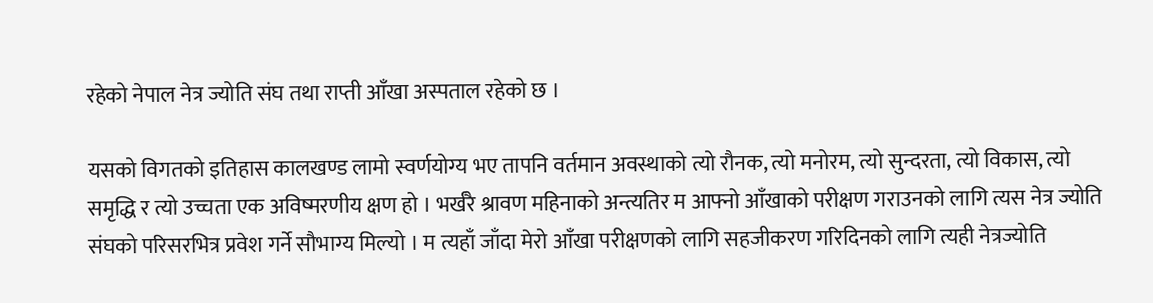रहेको नेपाल नेत्र ज्योति संघ तथा राप्ती आँखा अस्पताल रहेको छ ।

यसको विगतको इतिहास कालखण्ड लामो स्वर्णयोग्य भए तापनि वर्तमान अवस्थाको त्यो रौनक, त्यो मनोरम, त्यो सुन्दरता, त्यो विकास, त्यो समृद्धि र त्यो उच्चता एक अविष्मरणीय क्षण हो । भर्खरै श्रावण महिनाको अन्त्यतिर म आफ्नो आँखाको परीक्षण गराउनको लागि त्यस नेत्र ज्योति संघको परिसरभित्र प्रवेश गर्ने सौभाग्य मिल्यो । म त्यहाँ जाँदा मेरो आँखा परीक्षणको लागि सहजीकरण गरिदिनको लागि त्यही नेत्रज्योति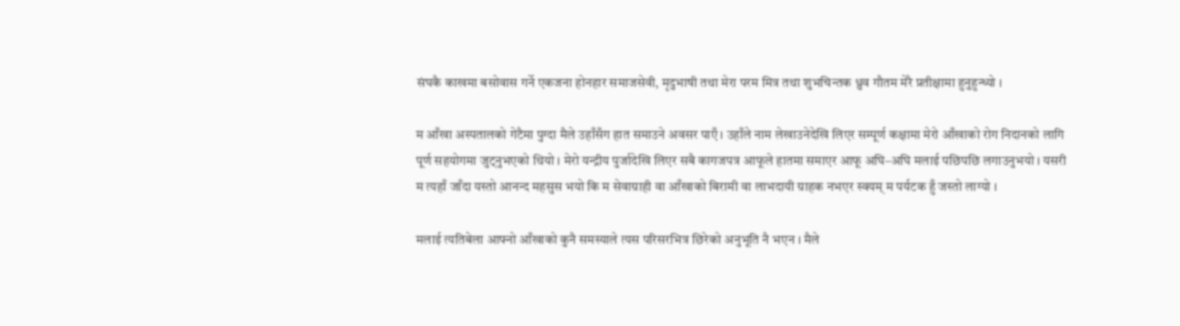संघकै काखमा बसोवास गर्ने एकजना होनहार समाजसेवी, मृदुभाषी तथा मेरा परम मित्र तथा शुभचिन्तक ध्रुव गौतम मेरै प्रतीक्षामा हुनुहुन्थ्यो ।

म आँखा अस्पतालको गेटैमा पुग्दा मैले उहाँसँग हात समाउने अवसर पाएँ । उहाँले नाम लेखाउनेदेखि लिएर सम्पूर्ण कक्षामा मेरो आँखाको रोग निदानको लागि पूर्ण सहयोगमा जुट्नुभएको थियो । मेरो यन्द्रीय पुर्जादेखि लिएर सबै कागजपत्र आफूले हातमा समाएर आफू अघि–अघि मलाई पछिपछि लगाउनुभयो । यसरी म त्यहाँ जाँदा यस्तो आनन्द महसुस भयो कि म सेवाग्राही वा आँखाको बिरामी वा लाभदायी ग्राहक नभएर स्वयम् म पर्यटक हुँ जस्तो लाग्यो ।

मलाई त्यतिबेला आफ्नो आँखाको कुनै समस्याले त्यस परिसरभित्र छिरेको अनुभूति नै भएन । मैले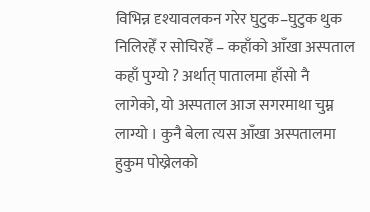विभिन्न दृश्यावलकन गरेर घुटुक–घुटुक थुक निलिरहेँ र सोचिरहेँ – कहाँको आँखा अस्पताल कहाँ पुग्यो ? अर्थात् पातालमा हाँसो नै लागेको, यो अस्पताल आज सगरमाथा चुम्न लाग्यो । कुनै बेला त्यस आँखा अस्पतालमा हुकुम पोख्रेलको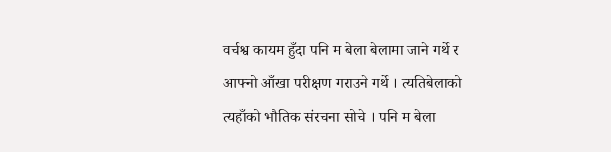वर्चश्व कायम हुँदा पनि म बेला बेलामा जाने गर्थे र आफ्नो आँखा परीक्षण गराउने गर्थे । त्यतिबेलाको त्यहाँको भौतिक संरचना सोचे । पनि म बेला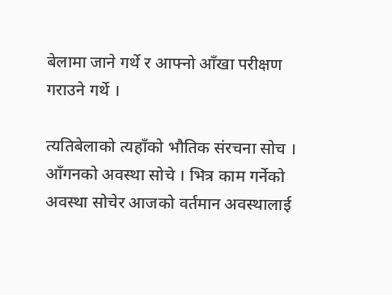बेलामा जाने गर्थे र आफ्नो आँखा परीक्षण गराउने गर्थे ।

त्यतिबेलाको त्यहाँको भौतिक संरचना सोच । आँगनको अवस्था सोचे । भित्र काम गर्नेको अवस्था सोचेर आजको वर्तमान अवस्थालाई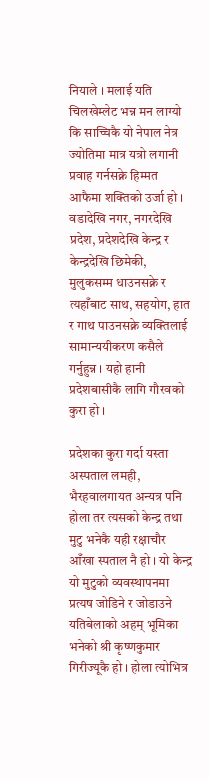नियाले । मलाई यति चिलखेम्लेट भन्न मन लाग्यो कि साच्चिकै यो नेपाल नेत्र ज्योतिमा मात्र यत्रो लगानी प्रवाह गर्नसक्ने हिम्मत आफैमा शक्तिको उर्जा हो । वडादेखि नगर, नगरदेखि प्रदेश, प्रदेशदेखि केन्द्र र केन्द्रदेखि छिमेकी, मुलुकसम्म धाउनसक्ने र त्यहाँबाट साथ, सहयोग, हात र गाथ पाउनसक्ने व्यक्तिलाई सामान्ययीकरण कसैले गर्नुहुन्न । यहो हानी प्रदेशबासीकै लागि गौरवको कुरा हो ।

प्रदेशका कुरा गर्दा यस्ता अस्पताल लमही, भैरहवालगायत अन्यत्र पनि होला तर त्यसको केन्द्र तथा मुटु भनेकै यही रक्षाचौर आँखा स्पताल नै हो । यो केन्द्र यो मुटुको व्यवस्थापनमा प्रत्यष जोडिने र जोडाउने यतिबेलाको अहम् भूमिका भनेको श्री कृष्णकुमार गिरीज्यूकै हो । होला त्योभित्र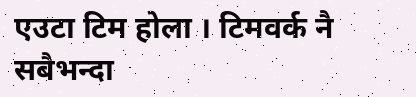एउटा टिम होला । टिमवर्क नै सबैभन्दा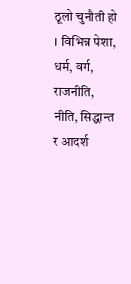ठूलो चुनौती हो । विभिन्न पेशा, धर्म, वर्ग, राजनीति, नीति, सिद्धान्त र आदर्श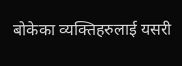बोकेका व्यक्तिहरुलाई यसरी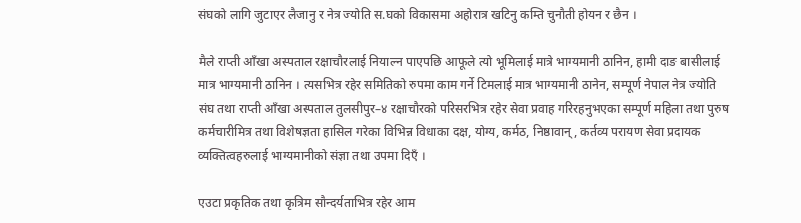संघको लागि जुटाएर लैजानु र नेत्र ज्योति स.घको विकासमा अहोरात्र खटिनु कम्ति चुनौती होयन र छैन ।

मैले राप्ती आँखा अस्पताल रक्षाचौरलाई नियाल्न पाएपछि आफूले त्यो भूमिलाई मात्रे भाग्यमानी ठानिन, हामी दाङ बासीलाई मात्र भाग्यमानी ठानिन । त्यसभित्र रहेर समितिको रुपमा काम गर्ने टिमलाई मात्र भाग्यमानी ठानेन, सम्पूर्ण नेपाल नेत्र ज्योति संघ तथा राप्ती आँखा अस्पताल तुलसीपुर–४ रक्षाचौरको परिसरभित्र रहेर सेवा प्रवाह गरिरहनुभएका सम्पूर्ण महिला तथा पुरुष कर्मचारीमित्र तथा विशेषज्ञता हासिल गरेका विभिन्न विधाका दक्ष, योग्य, कर्मठ, निष्ठावान्, कर्तव्य परायण सेवा प्रदायक व्यक्तित्वहरुलाई भाग्यमानीको संज्ञा तथा उपमा दिएँ ।

एउटा प्रकृतिक तथा कृत्रिम सौन्दर्यताभित्र रहेर आम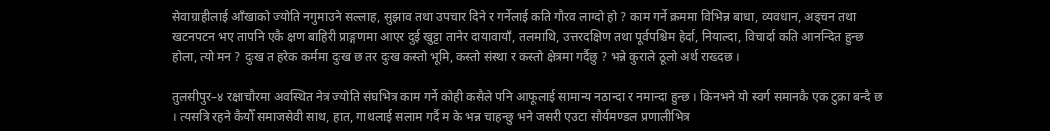सेवाग्राहीलाई आँखाको ज्योति नगुमाउने सल्लाह, सुझाव तथा उपचार दिने र गर्नेलाई कति गौरव लाग्दो हो ? काम गर्ने क्रममा विभिन्न बाधा, व्यवधान, अड्चन तथा खटनपटन भए तापनि एकै क्षण बाहिरी प्राङ्गणमा आएर दुई खुट्टा तानेर दायावायाँ, तलमाथि, उत्तरदक्षिण तथा पूर्वपश्चिम हेर्दा, नियाल्दा, विचार्दा कति आनन्दित हुन्छ होला, त्यो मन ? दुःख त हरेक कर्ममा दुःख छ तर दुःख कस्तो भूमि, कस्तो संस्था र कस्तो क्षेत्रमा गर्दैछु ? भन्ने कुराले ठूलो अर्थ राख्दछ ।

तुलसीपुर–४ रक्षाचौरमा अवस्थित नेत्र ज्योति संघभित्र काम गर्ने कोही कसैले पनि आफूलाई सामान्य नठान्दा र नमान्दा हुन्छ । किनभने यो स्वर्ग समानकै एक टुक्रा बन्दै छ । त्यसत्रि रहने कैयौँ समाजसेवी साथ, हात, गाथलाई सलाम गर्दै म के भन्न चाहन्छु भने जसरी एउटा सौर्यमण्डल प्रणालीभित्र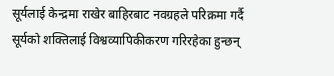सूर्यलाई केन्द्रमा राखेर बाहिरबाट नवग्रहले परिक्रमा गर्दै सूर्यको शक्तिलाई विश्वव्यापिकीकरण गरिरहेका हुन्छन्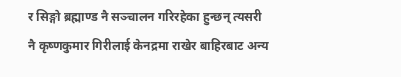र सिङ्गो ब्रह्माण्ड नै सञ्चालन गरिरहेका हुन्छन् त्यसरी नै कृष्णकुमार गिरीलाई केनद्रमा राखेर बाहिरबाट अन्य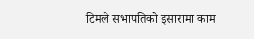टिमले सभापतिको इसारामा काम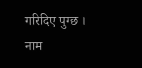गरिदिए पुग्छ । नाम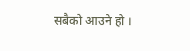सबैको आउने हो ।